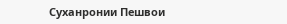Суханронии Пешвои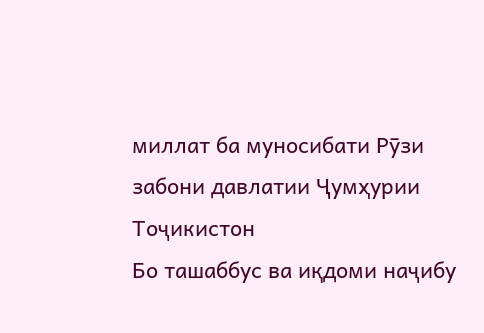миллат ба муносибати Рӯзи забони давлатии Ҷумҳурии Тоҷикистон
Бо ташаббус ва иқдоми наҷибу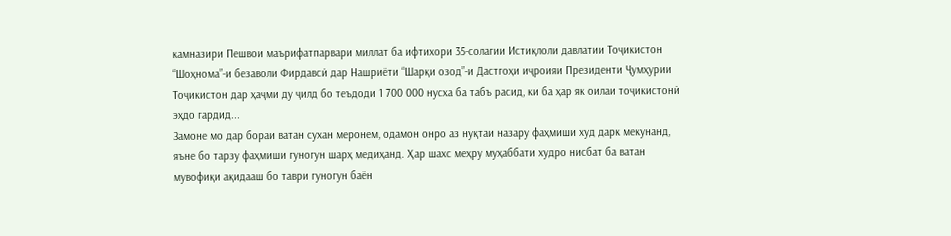камназири Пешвои маърифатпарвари миллат ба ифтихори 35-солагии Истиқлоли давлатии Тоҷикистон “Шоҳнома”-и безаволи Фирдавсӣ дар Нашриёти “Шарқи озод”-и Дастгоҳи иҷроияи Президенти Ҷумҳурии Тоҷикистон дар ҳаҷми ду ҷилд бо теъдоди 1 700 000 нусха ба табъ расид, ки ба ҳар як оилаи тоҷикистонӣ эҳдо гардид...
Замоне мо дар бораи ватан сухан меронем, одамон онро аз нуқтаи назару фаҳмиши худ дарк мекунанд, яъне бо тарзу фаҳмиши гуногун шарҳ медиҳанд. Ҳар шахс меҳру муҳаббати худро нисбат ба ватан мувофиқи ақидааш бо таври гуногун баён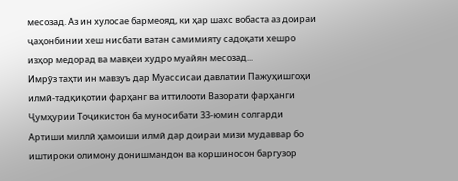месозад. Аз ин хулосае бармеояд, ки ҳар шахс вобаста аз доираи ҷаҳонбинии хеш нисбати ватан самимияту садоқати хешро изҳор медорад ва мавқеи худро муайян месозад...
Имрӯз таҳти ин мавзуъ дар Муассисаи давлатии Пажуҳишгоҳи илмӣ-тадқиқотии фарҳанг ва иттилооти Вазорати фарҳанги Ҷумҳурии Тоҷикистон ба муносибати 33-юмин солгарди Артиши миллӣ ҳамоиши илмӣ дар доираи мизи мудаввар бо иштироки олимону донишмандон ва коршиносон баргузор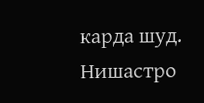карда шуд. Нишастро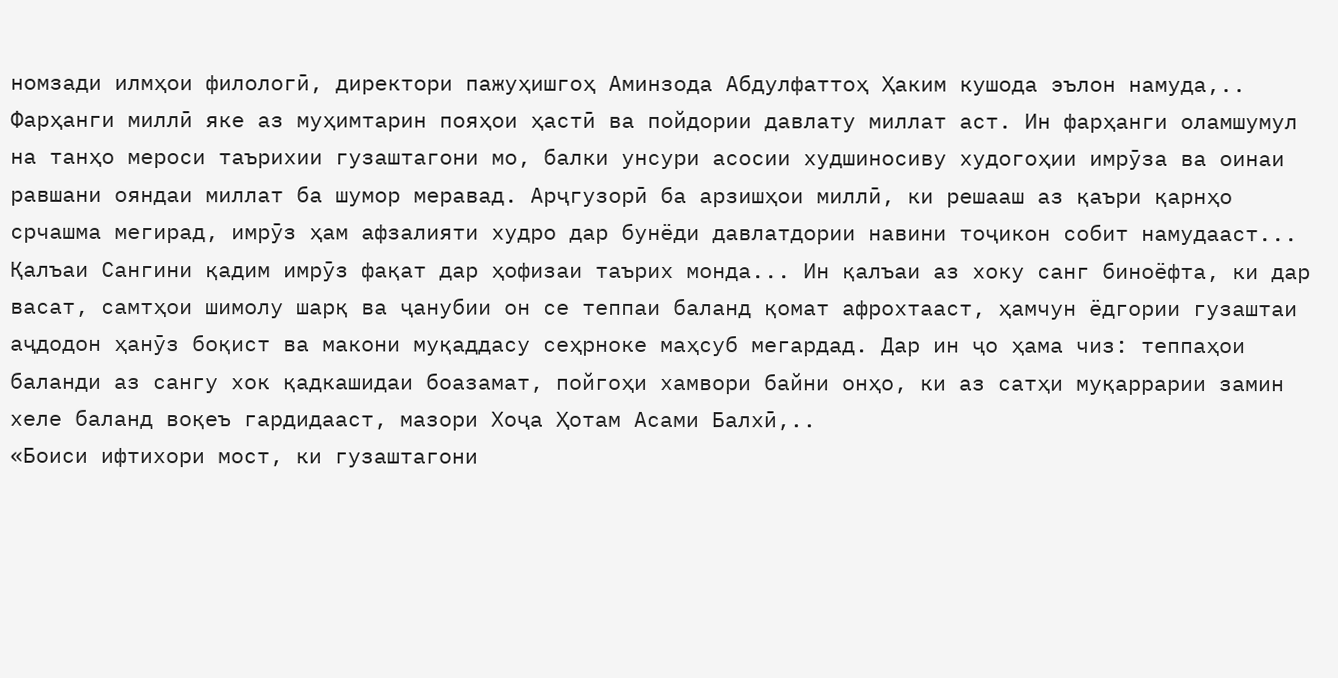номзади илмҳои филологӣ, директори пажуҳишгоҳ Аминзода Абдулфаттоҳ Ҳаким кушода эълон намуда,..
Фарҳанги миллӣ яке аз муҳимтарин пояҳои ҳастӣ ва пойдории давлату миллат аст. Ин фарҳанги оламшумул на танҳо мероси таърихии гузаштагони мо, балки унсури асосии худшиносиву худогоҳии имрӯза ва оинаи равшани ояндаи миллат ба шумор меравад. Арҷгузорӣ ба арзишҳои миллӣ, ки решааш аз қаъри қарнҳо срчашма мегирад, имрӯз ҳам афзалияти худро дар бунёди давлатдории навини тоҷикон собит намудааст...
Қалъаи Сангини қадим имрӯз фақат дар ҳофизаи таърих монда... Ин қалъаи аз хоку санг биноёфта, ки дар васат, самтҳои шимолу шарқ ва ҷанубии он се теппаи баланд қомат афрохтааст, ҳамчун ёдгории гузаштаи аҷдодон ҳанӯз боқист ва макони муқаддасу сеҳрноке маҳсуб мегардад. Дар ин ҷо ҳама чиз: теппаҳои баланди аз сангу хок қадкашидаи боазамат, пойгоҳи хамвори байни онҳо, ки аз сатҳи муқаррарии замин хеле баланд воқеъ гардидааст, мазори Хоҷа Ҳотам Асами Балхӣ,..
«Боиси ифтихори мост, ки гузаштагони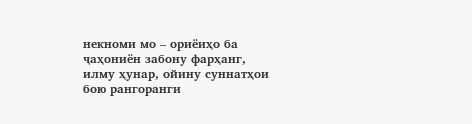некноми мо – ориёиҳо ба ҷаҳониён забону фарҳанг, илму ҳунар, ойину суннатҳои бою рангоранги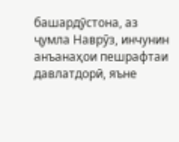башардӯстона, аз ҷумла Наврӯз, инчунин анъанаҳои пешрафтаи давлатдорӣ, яъне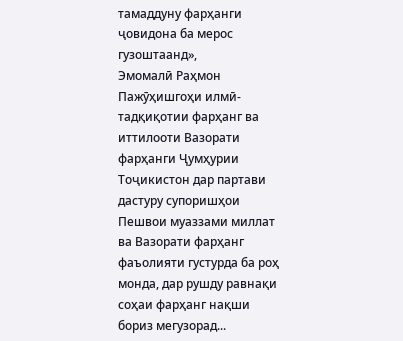тамаддуну фарҳанги ҷовидона ба мерос гузоштаанд»,
Эмомалӣ Раҳмон
Пажӯҳишгоҳи илмӣ-тадқиқотии фарҳанг ва иттилооти Вазорати фарҳанги Ҷумҳурии Тоҷикистон дар партави дастуру супоришҳои Пешвои муаззами миллат ва Вазорати фарҳанг фаъолияти густурда ба роҳ монда, дар рушду равнақи соҳаи фарҳанг нақши бориз мегузорад...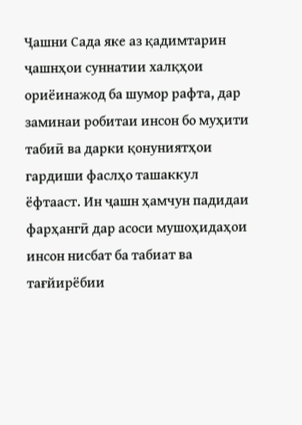Ҷашни Сада яке аз қадимтарин ҷашнҳои суннатии халқҳои ориёинажод ба шумор рафта, дар заминаи робитаи инсон бо муҳити табиӣ ва дарки қонуниятҳои гардиши фаслҳо ташаккул ёфтааст. Ин ҷашн ҳамчун падидаи фарҳангӣ дар асоси мушоҳидаҳои инсон нисбат ба табиат ва тағйирёбии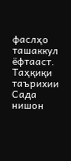фаслҳо ташаккул ёфтааст. Таҳқиқи таърихии Сада нишон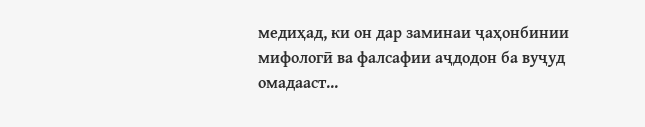медиҳад, ки он дар заминаи ҷаҳонбинии мифологӣ ва фалсафии аҷдодон ба вуҷуд омадааст...